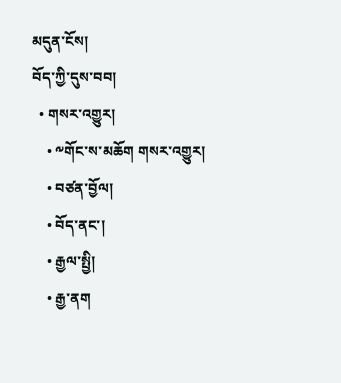མདུན་ངོས།
བོད་ཀྱི་དུས་བབ།
  • གསར་འགྱུར།
    • ༸གོང་ས་མཆོག གསར་འགྱུར།
    • བཙན་བྱོལ།
    • བོད་ནང་།
    • རྒྱལ་སྤྱི།
    • རྒྱ་ནག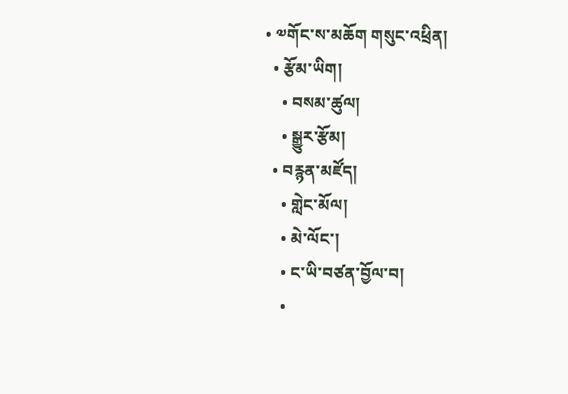• ༧གོང་ས་མཆོག གསུང་འཕྲིན།
  • རྩོམ་ཡིག།
    • བསམ་ཚུལ།
    • སྒྱུར་རྩོམ།
  • བརྙན་མཛོད།
    • གླེང་མོལ།
    • མེ་ལོང་།
    • ང་ཡི་བཙན་བྱོལ་བ།
    •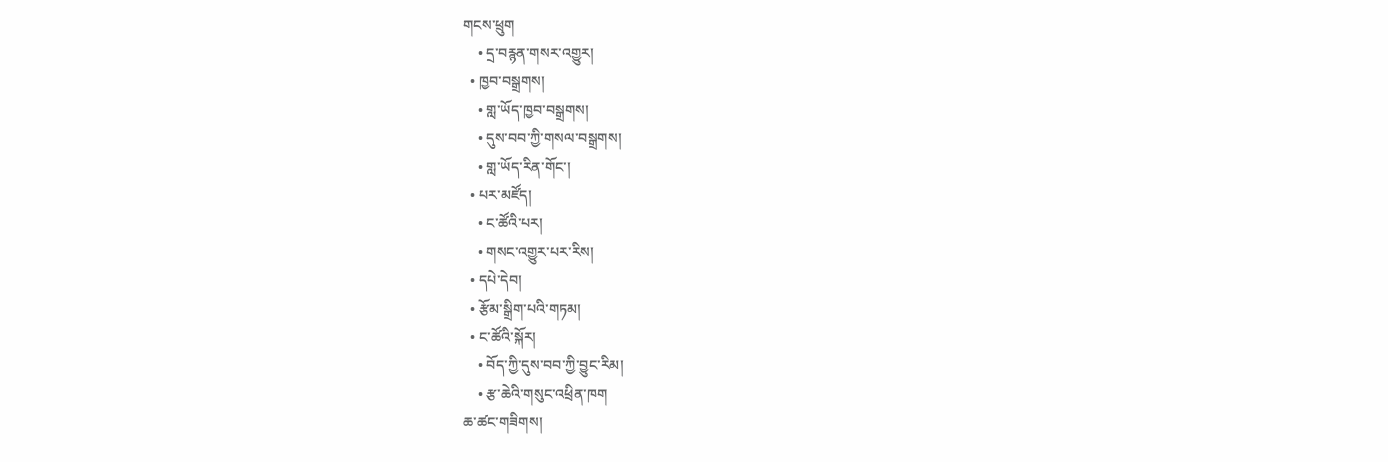གངས་ཕྲུག
    • དྲ་བརྙན་གསར་འགྱུར།
  • ཁྱབ་བསྒྲགས།
    • གླ་ཡོད་ཁྱབ་བསྒྲགས།
    • དུས་བབ་ཀྱི་གསལ་བསྒྲགས།
    • གླ་ཡོད་རིན་གོང་།
  • པར་མཛོད།
    • ང་ཚོའི་པར།
    • གསང་འགྱུར་པར་རིས།
  • དཔེ་དེབ།
  • རྩོམ་སྒྲིག་པའི་གཏམ།
  • ང་ཚོའི་སྐོར།
    • བོད་ཀྱི་དུས་བབ་ཀྱི་བྱུང་རིམ།
    • རྩ་ཆེའི་གསུང་འཕྲིན་ཁག
ཆ་ཚང་གཟིགས།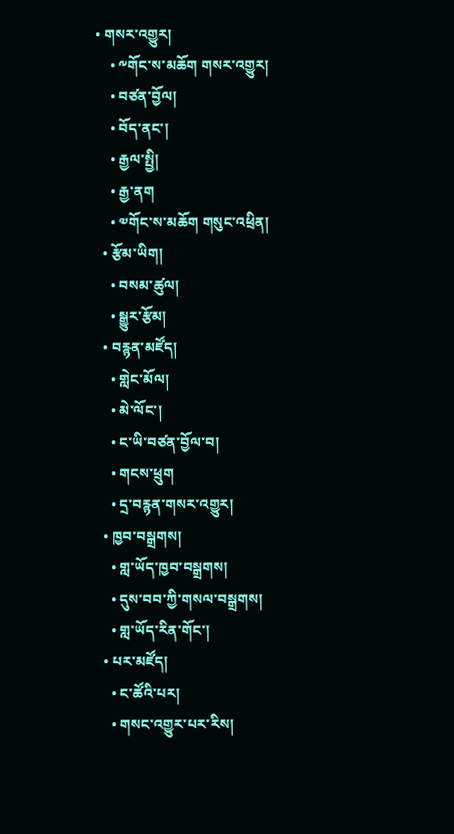• གསར་འགྱུར།
    • ༸གོང་ས་མཆོག གསར་འགྱུར།
    • བཙན་བྱོལ།
    • བོད་ནང་།
    • རྒྱལ་སྤྱི།
    • རྒྱ་ནག
    • ༧གོང་ས་མཆོག གསུང་འཕྲིན།
  • རྩོམ་ཡིག།
    • བསམ་ཚུལ།
    • སྒྱུར་རྩོམ།
  • བརྙན་མཛོད།
    • གླེང་མོལ།
    • མེ་ལོང་།
    • ང་ཡི་བཙན་བྱོལ་བ།
    • གངས་ཕྲུག
    • དྲ་བརྙན་གསར་འགྱུར།
  • ཁྱབ་བསྒྲགས།
    • གླ་ཡོད་ཁྱབ་བསྒྲགས།
    • དུས་བབ་ཀྱི་གསལ་བསྒྲགས།
    • གླ་ཡོད་རིན་གོང་།
  • པར་མཛོད།
    • ང་ཚོའི་པར།
    • གསང་འགྱུར་པར་རིས།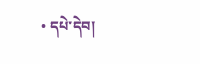• དཔེ་དེབ།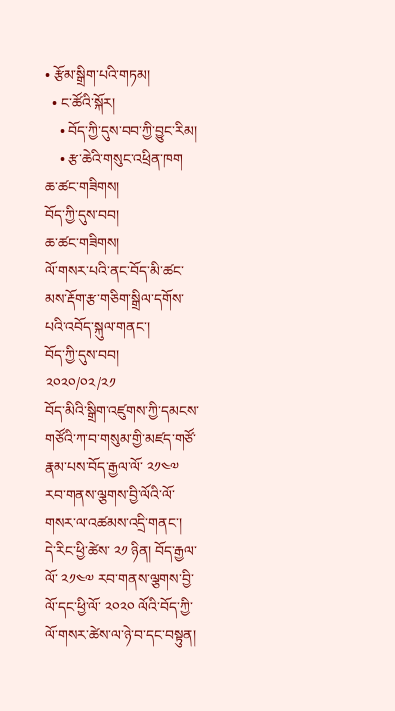• རྩོམ་སྒྲིག་པའི་གཏམ།
  • ང་ཚོའི་སྐོར།
    • བོད་ཀྱི་དུས་བབ་ཀྱི་བྱུང་རིམ།
    • རྩ་ཆེའི་གསུང་འཕྲིན་ཁག
ཆ་ཚང་གཟིགས།
བོད་ཀྱི་དུས་བབ།
ཆ་ཚང་གཟིགས།
ལོ་གསར་པའི་ནང་བོད་མི་ཚང་མས་རྡོག་རྩ་གཅིག་སྒྲིལ་དགོས་པའི་འབོད་སྐུལ་གནང་།
བོད་ཀྱི་དུས་བབ།
༢༠༢༠/༠༢/༢༡
བོད་མིའི་སྒྲིག་འཛུགས་ཀྱི་དམངས་གཙོའི་ཀ་བ་གསུམ་གྱི་མཛད་གཙོ་རྣམ་པས་བོད་རྒྱལ་ལོ་ ༢༡༤༧ རབ་གནས་ལྕགས་བྱི་ལོའི་ལོ་གསར་ལ་འཚམས་འདྲི་གནང་།
དེ་རིང་ཕྱི་ཚེས་ ༢༡ ཉིན། བོད་རྒྱལ་ལོ་ ༢༡༤༧ རབ་གནས་ལྕགས་བྱི་ལོ་དང་ཕྱི་ལོ་ ༢༠༢༠ ལོའི་བོད་ཀྱི་ལོ་གསར་ཚེས་ལ་ཉེ་བ་དང་བསྟུན།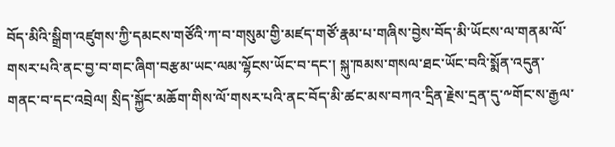བོད་མིའི་སྒྲིག་འཛུགས་ཀྱི་དམངས་གཙོའི་ཀ་བ་གསུམ་གྱི་མཛད་གཙོ་རྣམ་པ་གཞིས་བྱེས་བོད་མི་ཡོངས་ལ་གནམ་ལོ་གསར་པའི་ནང་བྱ་བ་གང་ཞིག་བརྩམ་ཡང་ལམ་ལྷོངས་ཡོང་བ་དང་། སྐུ་ཁམས་གསལ་ཐང་ཡོང་བའི་སྨོན་འདུན་གནང་བ་དང་འབྲེལ། སྲིད་སྐྱོང་མཆོག་གིས་ལོ་གསར་པའི་ནང་བོད་མི་ཚང་མས་བཀའ་དྲིན་རྗེས་དྲན་དུ་༸གོང་ས་རྒྱལ་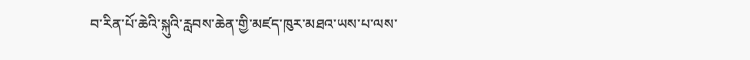བ་རིན་པོ་ཆེའི་སྐུའི་རླབས་ཆེན་གྱི་མཛད་ཁུར་མཐའ་ཡས་པ་ལས་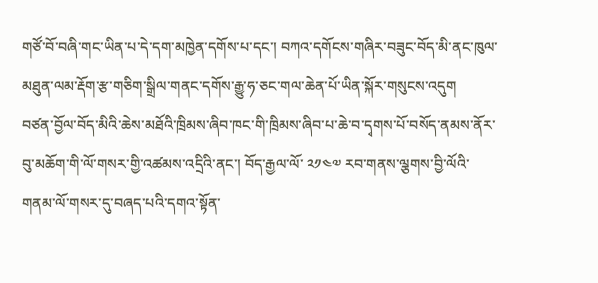གཙོ་བོ་བཞི་གང་ཡིན་པ་དེ་དག་མཁྱེན་དགོས་པ་དང་། བཀའ་དགོངས་གཞིར་བཟུང་བོད་མི་ནང་ཁུལ་མཐུན་ལམ་རྡོག་རྩ་གཅིག་སྒྲིལ་གནང་དགོས་རྒྱུ་ཧ་ཅང་གལ་ཆེན་པོ་ཡིན་སྐོར་གསུངས་འདུག
བཙན་བྱོལ་བོད་མིའི་ཆེས་མཐོའི་ཁྲིམས་ཞིབ་ཁང་གི་ཁྲིམས་ཞིབ་པ་ཆེ་བ་དྭགས་པོ་བསོད་ནམས་ནོར་བུ་མཆོག་གི་ལོ་གསར་གྱི་འཚམས་འདྲིའི་ནང་། བོད་རྒྱལ་ལོ་ ༢༡༤༧ རབ་གནས་ལྕགས་བྱི་ལོའི་གནམ་ལོ་གསར་དུ་བཞད་པའི་དགའ་སྟོན་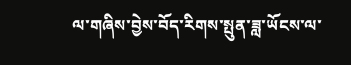ལ་གཞིས་བྱེས་བོད་རིགས་སྤུན་ཟླ་ཡོངས་ལ་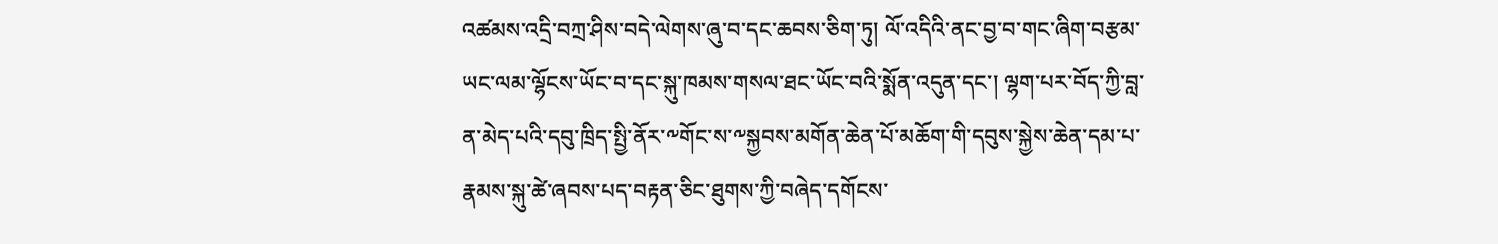འཚམས་འདྲི་བཀྲ་ཤིས་བདེ་ལེགས་ཞུ་བ་དང་ཆབས་ཅིག་ཏུ། ལོ་འདིའི་ནང་བྱ་བ་གང་ཞིག་བརྩམ་ཡང་ལམ་ལྷོངས་ཡོང་བ་དང་སྐུ་ཁམས་གསལ་ཐང་ཡོང་བའི་སྨོན་འདུན་དང་། ལྷག་པར་བོད་ཀྱི་བླ་ན་མེད་པའི་དབུ་ཁྲིད་སྤྱི་ནོར་༸གོང་ས་༸སྐྱབས་མགོན་ཆེན་པོ་མཆོག་གི་དབུས་སྐྱེས་ཆེན་དམ་པ་རྣམས་སྐུ་ཚེ་ཞབས་པད་བརྟན་ཅིང་ཐུགས་ཀྱི་བཞེད་དགོངས་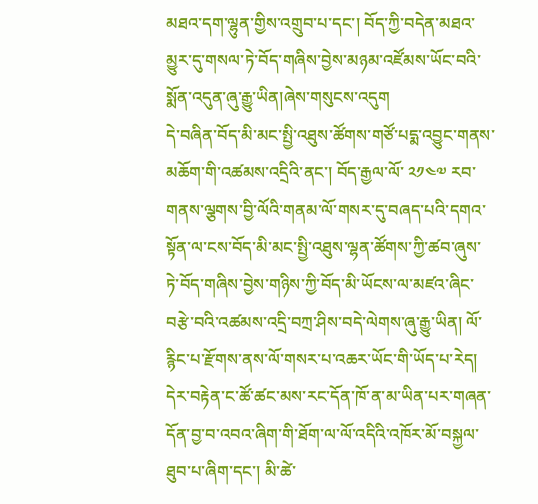མཐའ་དག་ལྷུན་གྱིས་འགྲུབ་པ་དང་། བོད་ཀྱི་བདེན་མཐའ་མྱུར་དུ་གསལ་ཏེ་བོད་གཞིས་བྱེས་མཉམ་འཛོམས་ཡོང་བའི་སྨོན་འདུན་ཞུ་རྒྱུ་ཡིན།ཞེས་གསུངས་འདུག
དེ་བཞིན་བོད་མི་མང་སྤྱི་འཐུས་ཚོགས་གཙོ་པདྨ་འབྱུང་གནས་མཆོག་གི་འཚམས་འདྲིའི་ནང་། བོད་རྒྱལ་ལོ་ ༢༡༤༧ རབ་གནས་ལྕགས་བྱི་ལོའི་གནམ་ལོ་གསར་དུ་བཞད་པའི་དགའ་སྟོན་ལ་ངས་བོད་མི་མང་སྤྱི་འཐུས་ལྷན་ཚོགས་ཀྱི་ཚབ་ཞུས་ཏེ་བོད་གཞིས་བྱེས་གཉིས་ཀྱི་བོད་མི་ཡོངས་ལ་མཛའ་ཞིང་བརྩེ་བའི་འཚམས་འདྲི་བཀྲ་ཤིས་བདེ་ལེགས་ཞུ་རྒྱུ་ཡིན། ལོ་རྙིང་པ་རྫོགས་ནས་ལོ་གསར་པ་འཆར་ཡོང་གི་ཡོད་པ་རེད། དེར་བརྟེན་ང་ཚོ་ཚང་མས་རང་དོན་ཁོ་ན་མ་ཡིན་པར་གཞན་དོན་བྱ་བ་འབའ་ཞིག་གི་ཐོག་ལ་ལོ་འདིའི་འཁོར་མོ་བསྐྱལ་ཐུབ་པ་ཞིག་དང་། མི་ཚེ་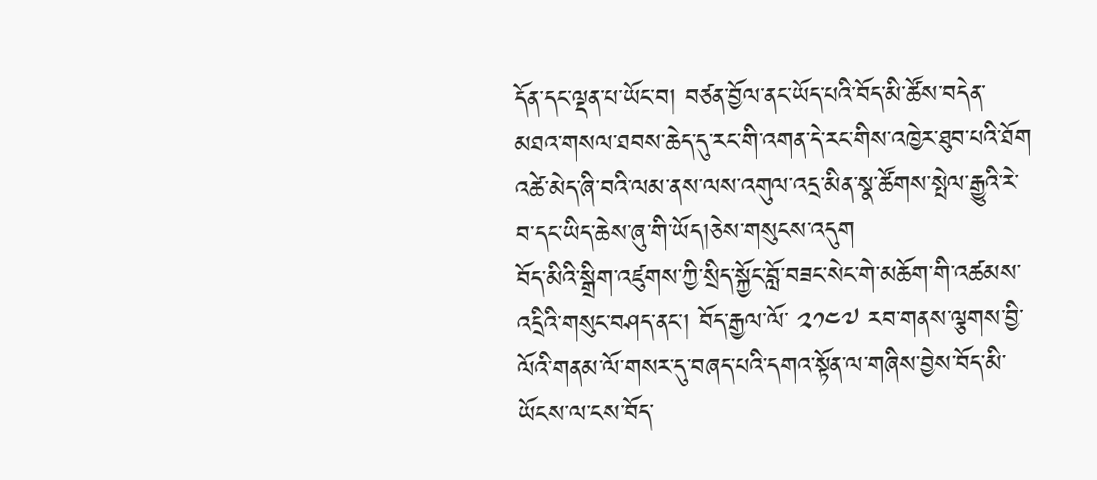དོན་དང་ལྡན་པ་ཡོང་བ། བཙན་བྱོལ་ནང་ཡོད་པའི་བོད་མི་ཚོས་བདེན་མཐའ་གསལ་ཐབས་ཆེད་དུ་རང་གི་འགན་དེ་རང་གིས་འཁྱེར་ཐུབ་པའི་ཐོག འཚེ་མེད་ཞི་བའི་ལམ་ནས་ལས་འགུལ་འདྲ་མིན་སྣ་ཚོགས་སྤེལ་རྒྱུའི་རེ་བ་དང་ཡིད་ཆེས་ཞུ་གི་ཡོད།ཅེས་གསུངས་འདུག
བོད་མིའི་སྒྲིག་འཛུགས་ཀྱི་སྲིད་སྐྱོང་བློ་བཟང་སེང་གེ་མཆོག་གི་འཚམས་འདྲིའི་གསུང་བཤད་ནང་། བོད་རྒྱལ་ལོ་ ༢༡༤༧ རབ་གནས་ལྕགས་བྱི་ལོའི་གནམ་ལོ་གསར་དུ་བཞད་པའི་དགའ་སྟོན་ལ་གཞིས་བྱེས་བོད་མི་ཡོངས་ལ་ངས་བོད་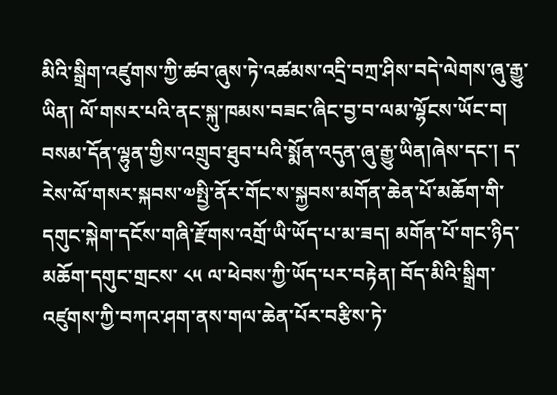མིའི་སྒྲིག་འཛུགས་ཀྱི་ཚབ་ཞུས་ཏེ་འཚམས་འདྲི་བཀྲ་ཤིས་བདེ་ལེགས་ཞུ་རྒྱུ་ཡིན། ལོ་གསར་པའི་ནང་སྐུ་ཁམས་བཟང་ཞིང་བྱ་བ་ལམ་ལྷོངས་ཡོང་བ། བསམ་དོན་ལྷུན་གྱིས་འགྲུབ་ཐུབ་པའི་སྨོན་འདུན་ཞུ་རྒྱུ་ཡིན།ཞེས་དང་། ད་རེས་ལོ་གསར་སྐབས་༧སྤྱི་ནོར་གོང་ས་སྐྱབས་མགོན་ཆེན་པོ་མཆོག་གི་དགུང་སྐེག་དངོས་གཞི་རྫོགས་འགྲོ་ཡི་ཡོད་པ་མ་ཟད། མགོན་པོ་གང་ཉིད་མཆོག་དགུང་གྲངས་ ༨༥ ལ་ཕེབས་ཀྱི་ཡོད་པར་བརྟེན། བོད་མིའི་སྒྲིག་འཛུགས་ཀྱི་བཀའ་ཤག་ནས་གལ་ཆེན་པོར་བརྩིས་ཏེ་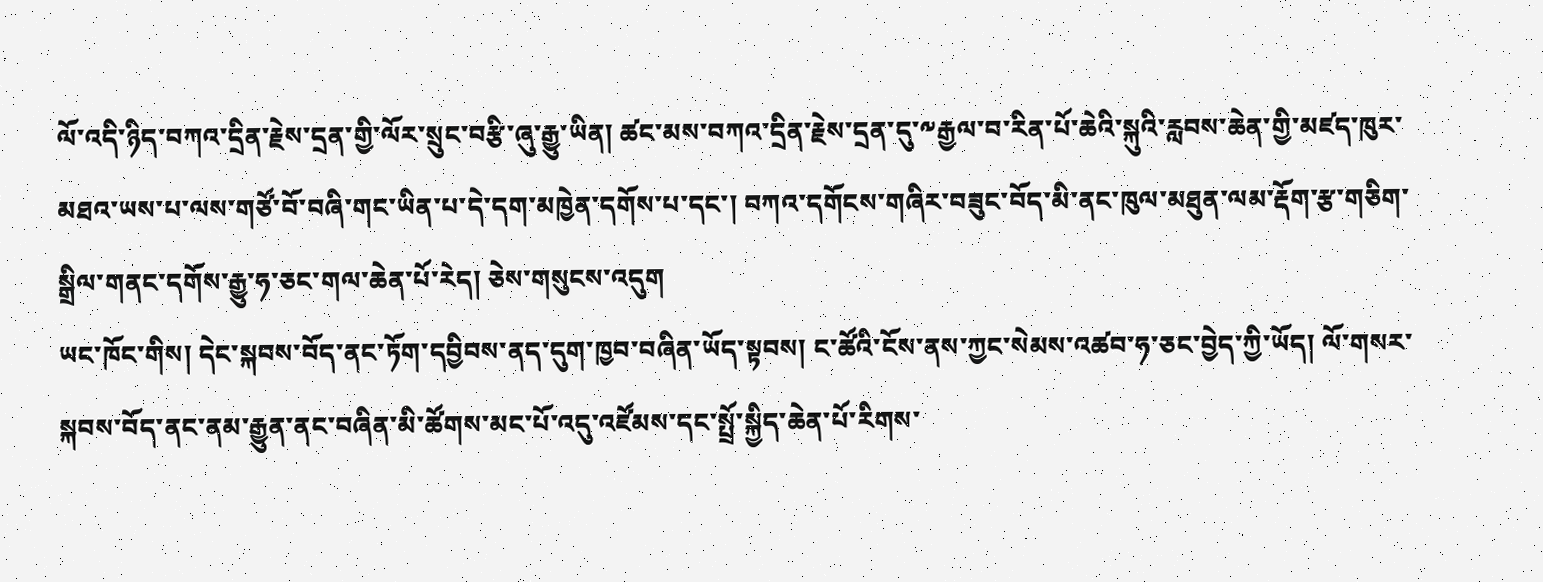ལོ་འདི་ཉིད་བཀའ་དྲིན་རྗེས་དྲན་གྱི་ལོར་སྲུང་བརྩི་ཞུ་རྒྱུ་ཡིན། ཚང་མས་བཀའ་དྲིན་རྗེས་དྲན་དུ་༸རྒྱལ་བ་རིན་པོ་ཆེའི་སྐུའི་རླབས་ཆེན་གྱི་མཛད་ཁུར་མཐའ་ཡས་པ་ལས་གཙོ་བོ་བཞི་གང་ཡིན་པ་དེ་དག་མཁྱེན་དགོས་པ་དང་། བཀའ་དགོངས་གཞིར་བཟུང་བོད་མི་ནང་ཁུལ་མཐུན་ལམ་རྡོག་རྩ་གཅིག་སྒྲིལ་གནང་དགོས་རྒྱུ་ཧ་ཅང་གལ་ཆེན་པོ་རེད། ཅེས་གསུངས་འདུག
ཡང་ཁོང་གིས། དེང་སྐབས་བོད་ནང་ཏོག་དབྱིབས་ནད་དུག་ཁྱབ་བཞིན་ཡོད་སྟབས། ང་ཚོའི་ངོས་ནས་ཀྱང་སེམས་འཚབ་ཧ་ཅང་བྱེད་ཀྱི་ཡོད། ལོ་གསར་སྐབས་བོད་ནང་ནམ་རྒྱུན་ནང་བཞིན་མི་ཚོགས་མང་པོ་འདུ་འཛོམས་དང་སྤྲོ་སྐྱིད་ཆེན་པོ་རིགས་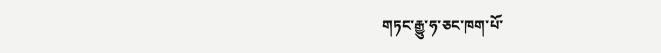གཏང་རྒྱུ་ཧ་ཅང་ཁག་པོ་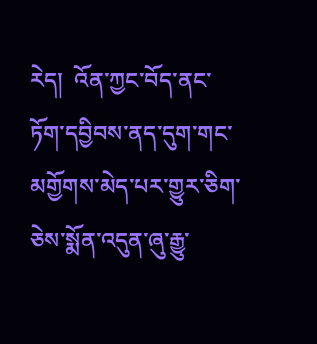རེད།  འོན་ཀྱང་བོད་ནང་ཏོག་དབྱིབས་ནད་དུག་གང་མགྱོགས་མེད་པར་གྱུར་ཅིག་ཅེས་སྨོན་འདུན་ཞུ་རྒྱུ་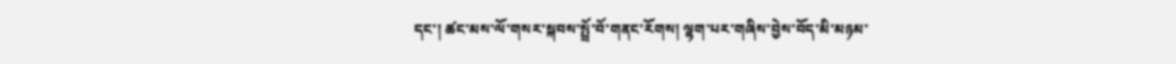དང་། ཚང་མས་ལོ་གསར་སྐབས་སྤྲོ་བོ་གནང་རོགས། ལྷག་པར་གཞིས་བྱེས་བོད་མི་མཉམ་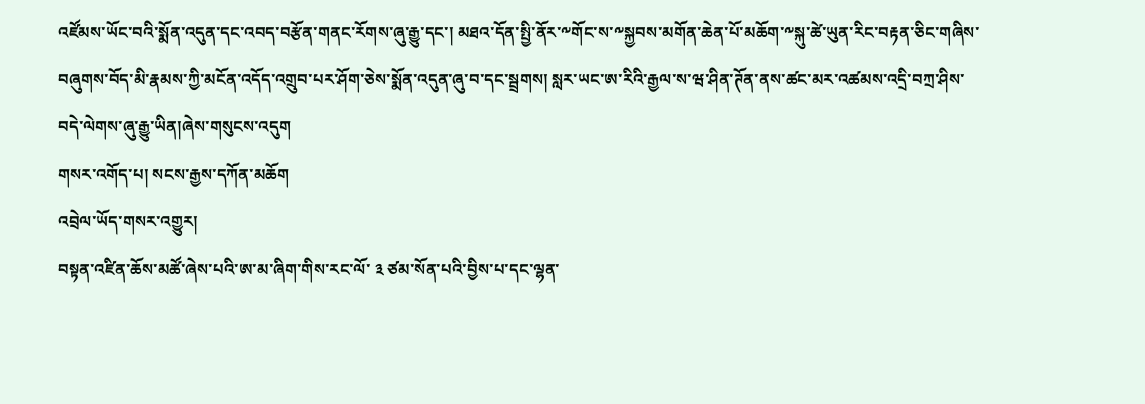འཛོམས་ཡོང་བའི་སྨོན་འདུན་དང་འབད་བརྩོན་གནང་རོགས་ཞུ་རྒྱུ་དང་། མཐའ་དོན་སྤྱི་ནོར་༸གོང་ས་༸སྐྱབས་མགོན་ཆེན་པོ་མཆོག་༸སྐུ་ཚེ་ཡུན་རིང་བརྟན་ཅིང་གཞིས་བཞུགས་བོད་མི་རྣམས་ཀྱི་མངོན་འདོད་འགྲུབ་པར་ཤོག་ཅེས་སྨོན་འདུན་ཞུ་བ་དང་སྦྲགས། སླར་ཡང་ཨ་རིའི་རྒྱལ་ས་ཝ་ཤིན་ཊོན་ནས་ཚང་མར་འཚམས་འདྲི་བཀྲ་ཤིས་བདེ་ལེགས་ཞུ་རྒྱུ་ཡིན།ཞེས་གསུངས་འདུག
གསར་འགོད་པ། སངས་རྒྱས་དཀོན་མཆོག
འབྲེལ་ཡོད་གསར་འགྱུར།
བསྟན་འཛིན་ཆོས་མཚོ་ཞེས་པའི་ཨ་མ་ཞིག་གིས་རང་ལོ་ ༣ ཙམ་སོན་པའི་བྱིས་པ་དང་ལྷན་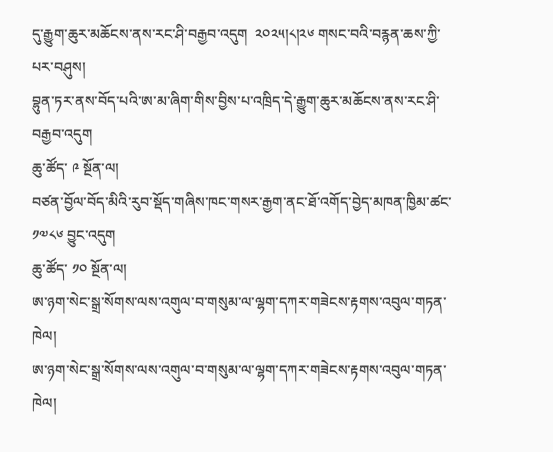དུ་རྒྱུག་ཆུར་མཆོངས་ནས་རང་ཤི་བརྒྱབ་འདུག  ༢༠༢༥།༨།༢༦ གསང་བའི་བརྙན་ཆས་ཀྱི་པར་བཤུས།
བྷུན་ཏར་ནས་བོད་པའི་ཨ་མ་ཞིག་གིས་བྱིས་པ་འཁྲིད་དེ་རྒྱུག་ཆུར་མཆོངས་ནས་རང་ཤི་བརྒྱབ་འདུག
ཆུ་ཚོད་ ༩ སྔོན་ལ།
བཙན་བྱོལ་བོད་མིའི་རུབ་སྡོད་གཞིས་ཁང་གསར་རྒྱག་ནང་ཐོ་འགོད་བྱེད་མཁན་ཁྱིམ་ཚང་ ༡༧༨༦ བྱུང་འདུག
ཆུ་ཚོད་ ༡༠ སྔོན་ལ།
ཨ་ཉག་སེང་སྒྲ་སོགས་ལས་འགུལ་བ་གསུམ་ལ་ལྷག་དཀར་གཟེངས་རྟགས་འབུལ་གཏན་ཁེལ།
ཨ་ཉག་སེང་སྒྲ་སོགས་ལས་འགུལ་བ་གསུམ་ལ་ལྷག་དཀར་གཟེངས་རྟགས་འབུལ་གཏན་ཁེལ།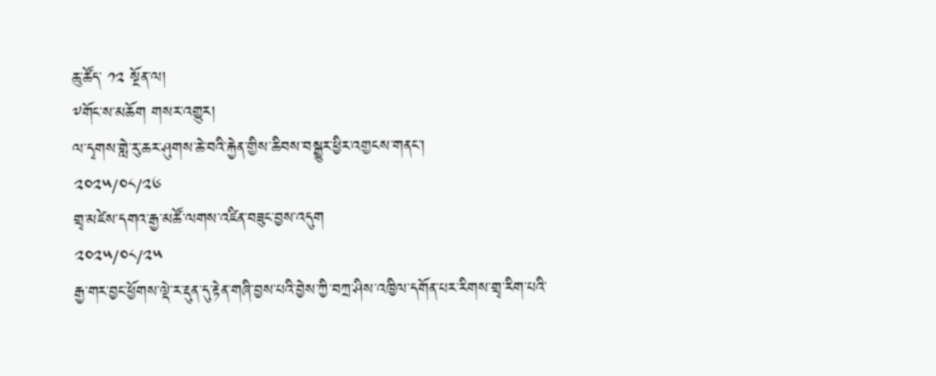ཆུ་ཚོད་ ༡༢ སྔོན་ལ།
༸གོང་ས་མཆོག གསར་འགྱུར།
ལ་དྭགས་གླེ་རུ་ཆར་ཤུགས་ཆེ་བའི་རྐྱེན་གྱིས་ཆིབས་བསྒྱུར་ཕྱིར་འགྱངས་གནང་།
༢༠༢༥/༠༨/༢༦
གྲྭ་མཛེས་དགའ་རྒྱ་མཚོ་ལགས་འཛིན་བཟུང་བྱས་འདུག
༢༠༢༥/༠༨/༢༥
རྒྱ་གར་བྱང་ཕྱོགས་ལྡེ་ར་རྡུན་དུ་རྟེན་གཞི་བྱས་པའི་བྱེས་ཀྱི་བཀྲ་ཤིས་འཁྱིལ་དགོན་པར་རིགས་གྲྭ་རིག་པའི་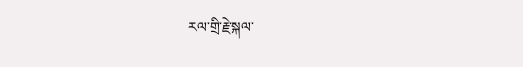རལ་གྲི་རྗེ་སྐལ་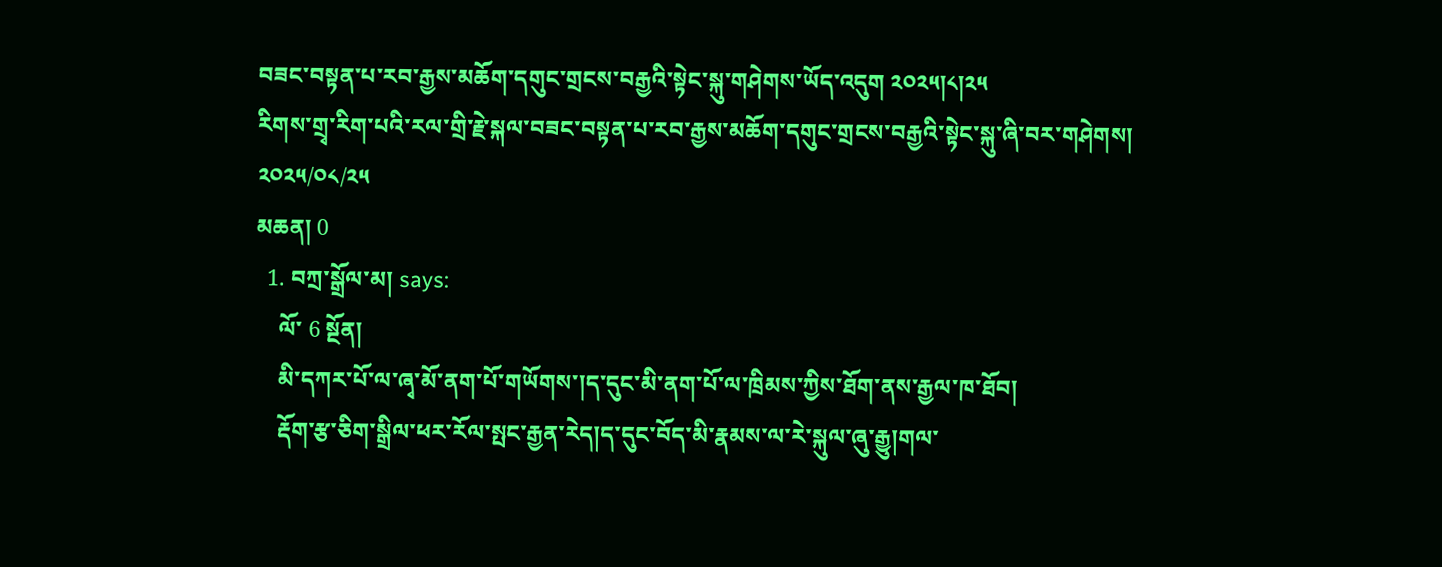བཟང་བསྟན་པ་རབ་རྒྱས་མཆོག་དགུང་གྲངས་བརྒྱའི་སྟེང་སྐུ་གཤེགས་ཡོད་འདུག ༢༠༢༥།༨།༢༥
རིགས་གྲྭ་རིག་པའི་རལ་གྲི་རྗེ་སྐལ་བཟང་བསྟན་པ་རབ་རྒྱས་མཆོག་དགུང་གྲངས་བརྒྱའི་སྟེང་སྐུ་ཞི་བར་གཤེགས།
༢༠༢༥/༠༨/༢༥
མཆན། 0
  1. བཀྲ་སྒྲོལ་མ། says:
    ལོ་ 6 སྔོན།
    མི་དཀར་པོ་ལ་ཞྭ་མོ་ནག་པོ་གཡོགས་།ད་དུང་མི་ནག་པོ་ལ་ཁྲིམས་ཀྱིས་ཐོག་ནས་རྒྱལ་ཁ་ཐོབ།
    རྡོག་རྩ་ཅིག་སྒྲིལ་ཕར་རོལ་སྤང་རྒྱན་རེད།ད་དུང་བོད་མི་རྣམས་ལ་རེ་སྐུལ་ཞུ་རྒྱུ།གལ་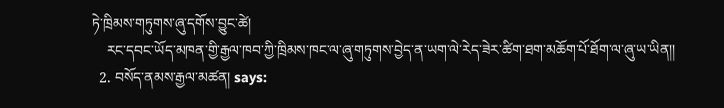ཏེ་ཁྲིམས་གཏུགས་ཞུ་དགོས་བྱུང་ཚེ།
    རང་དབང་ཡོད་མཁན་གྱི་རྒྱལ་ཁབ་ཀྱི་ཁྲིམས་ཁང་ལ་ཞུ་གཏུགས་བྱེད་ན་ཡག་ལེ་རེད་ཟེར་ཚིག་ཐག་མཆོག་པོ་ཐོག་ལ་ཞུ་ཡ་ཡིན།།
  2. བསོད་ནམས་རྒྱལ་མཚན། says: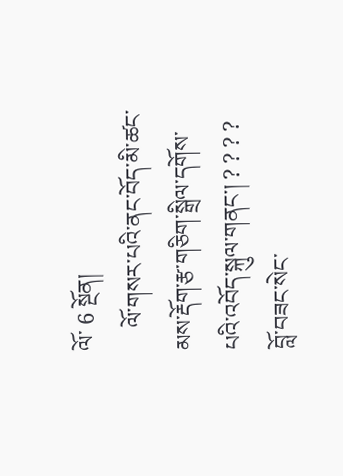ལོ་ 6 སྔོན།
    ལོ་གསར་པའི་ནང་བོད་མི་ཚང་མས་རྡོག་རྩ་གཅིག་སྒྲིལ་དགོས་པའི་འབོད་སྐུལ་གནང་། ? ? ? ? བློ་བཟང་སེང་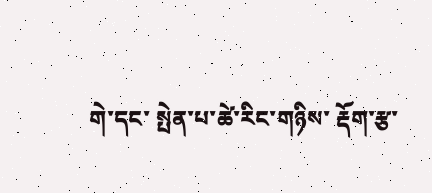གེ་དང་ སྤེན་པ་ཚེ་རིང་གཉིས་ རྡོག་རྩ་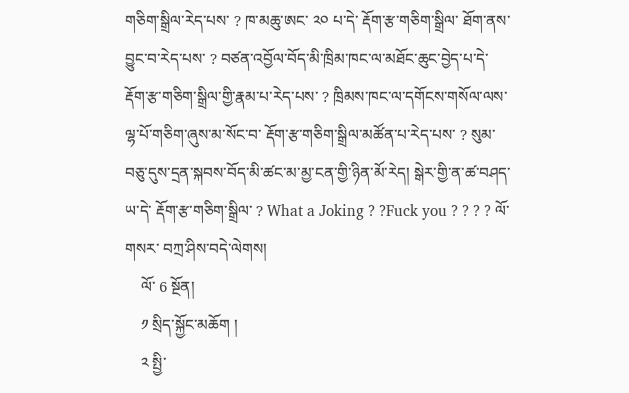གཅིག་སྒྲིལ་རེད་པས་ ? ཁ་མཆུ་ཨང་ ༢༠ པ་དེ་ རྡོག་རྩ་གཅིག་སྒྲིལ་ ཐོག་ནས་བྱུང་བ་རེད་པས་ ? བཙན་འབྱོལ་བོད་མི་ཁྲིམ་ཁང་ལ་མཐོང་ཆུང་བྱེད་པ་དེ་ རྡོག་རྩ་གཅིག་སྒྲིལ་གྱི་རྣམ་པ་རེད་པས་ ? ཁྲིམས་ཁང་ལ་དགོངས་གསོལ་ལས་ལྷ་པོ་གཅིག་ཞུས་མ་སོང་བ་ རྡོག་རྩ་གཅིག་སྒྲིལ་མཚོན་པ་རེད་པས་ ? སུམ་བཅུ་དུས་དྲན་སྐབས་བོད་མི་ཚང་མ་མྱ་ངན་གྱི་ཉིན་མོ་རེད། སྒེར་གྱི་ན་ཚ་བཤད་ཡ་དེ་ རྡོག་རྩ་གཅིག་སྒྲིལ་ ? What a Joking ? ?Fuck you ? ? ? ? ལོ་གསར་ བཀྲ་ཤིས་བདེ་ལེགས།
    ལོ་ 6 སྔོན།
    ༡ སྲིད་སྐྱོང་མཆོག །
    ༢ སྤྱི་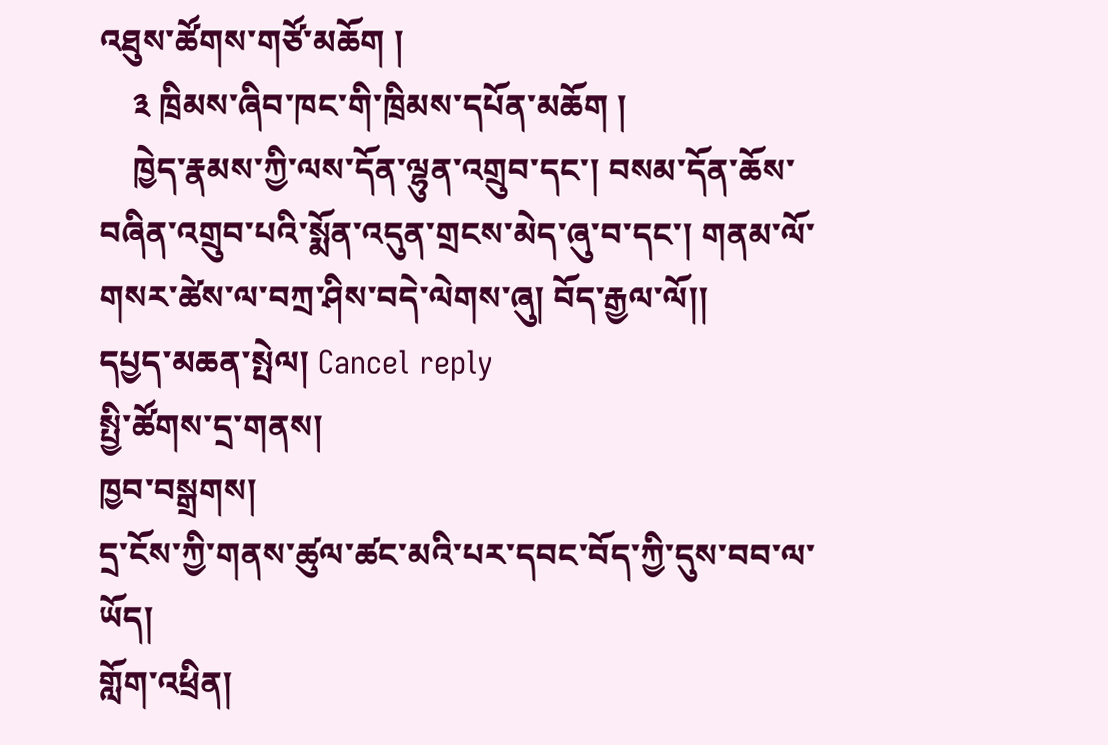འཐུས་ཚོགས་གཙོ་མཆོག །
    ༣ ཁྲིམས་ཞིབ་ཁང་གི་ཁྲིམས་དཔོན་མཆོག །
    ཁྱེད་རྣམས་ཀྱི་ལས་དོན་ལྷུན་འགྲུབ་དང་། བསམ་དོན་ཆོས་བཞིན་འགྲུབ་པའི་སྨོན་འདུན་གྲངས་མེད་ཞུ་བ་དང་། གནམ་ལོ་གསར་ཚེས་ལ་བཀྲ་ཤིས་བདེ་ལེགས་ཞུ། བོད་རྒྱལ་ལོ།།
དཔྱད་མཆན་སྤེལ། Cancel reply
སྤྱི་ཚོགས་དྲ་གནས།
ཁྱབ་བསྒྲགས།
དྲ་ངོས་ཀྱི་གནས་ཚུལ་ཚང་མའི་པར་དབང་བོད་ཀྱི་དུས་བབ་ལ་ཡོད།
གློག་འཕྲིན།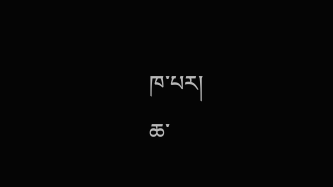ཁ་པར།
ཆ་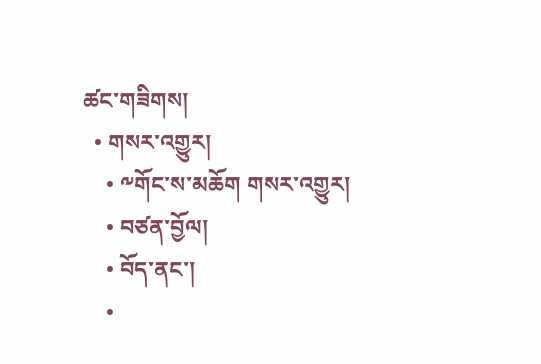ཚང་གཟིགས།
  • གསར་འགྱུར།
    • ༸གོང་ས་མཆོག གསར་འགྱུར།
    • བཙན་བྱོལ།
    • བོད་ནང་།
    •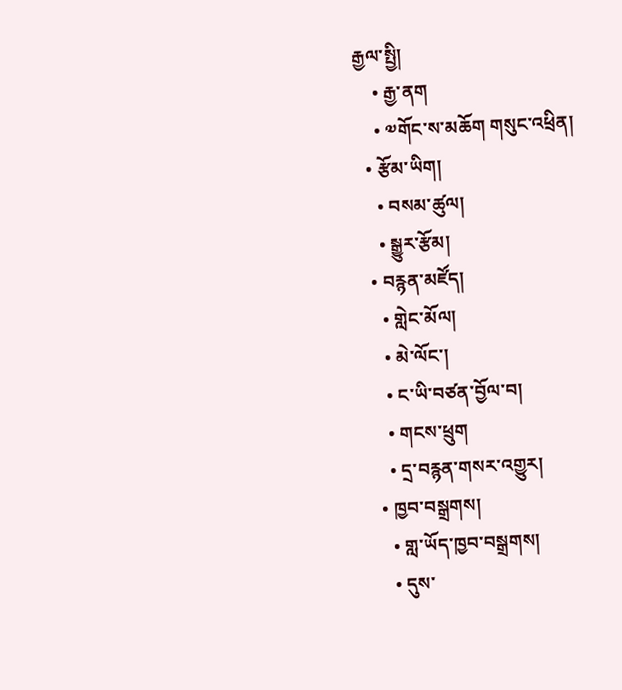རྒྱལ་སྤྱི།
    • རྒྱ་ནག
    • ༧གོང་ས་མཆོག གསུང་འཕྲིན།
  • རྩོམ་ཡིག།
    • བསམ་ཚུལ།
    • སྒྱུར་རྩོམ།
  • བརྙན་མཛོད།
    • གླེང་མོལ།
    • མེ་ལོང་།
    • ང་ཡི་བཙན་བྱོལ་བ།
    • གངས་ཕྲུག
    • དྲ་བརྙན་གསར་འགྱུར།
  • ཁྱབ་བསྒྲགས།
    • གླ་ཡོད་ཁྱབ་བསྒྲགས།
    • དུས་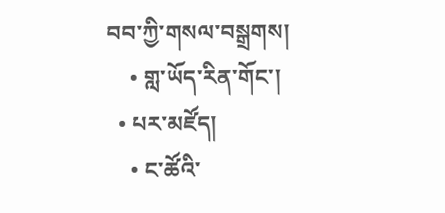བབ་ཀྱི་གསལ་བསྒྲགས།
    • གླ་ཡོད་རིན་གོང་།
  • པར་མཛོད།
    • ང་ཚོའི་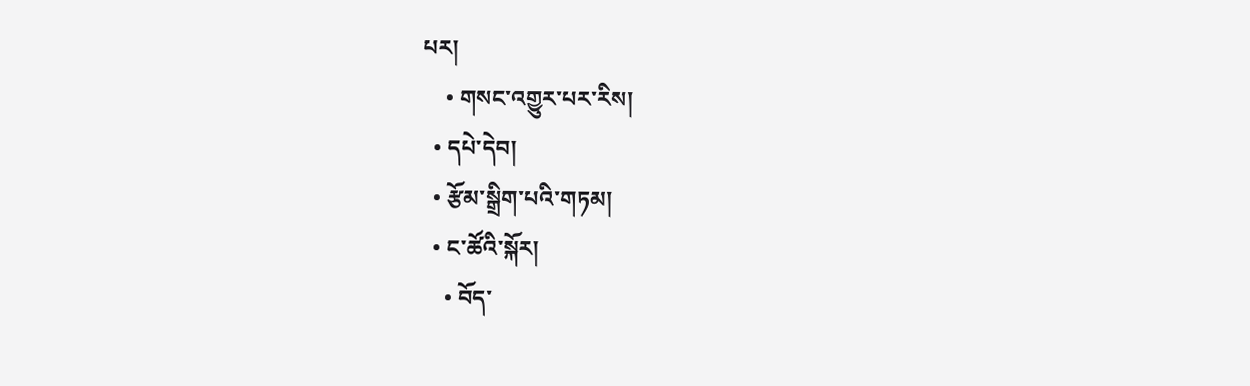པར།
    • གསང་འགྱུར་པར་རིས།
  • དཔེ་དེབ།
  • རྩོམ་སྒྲིག་པའི་གཏམ།
  • ང་ཚོའི་སྐོར།
    • བོད་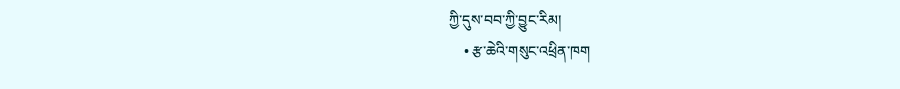ཀྱི་དུས་བབ་ཀྱི་བྱུང་རིམ།
    • རྩ་ཆེའི་གསུང་འཕྲིན་ཁག